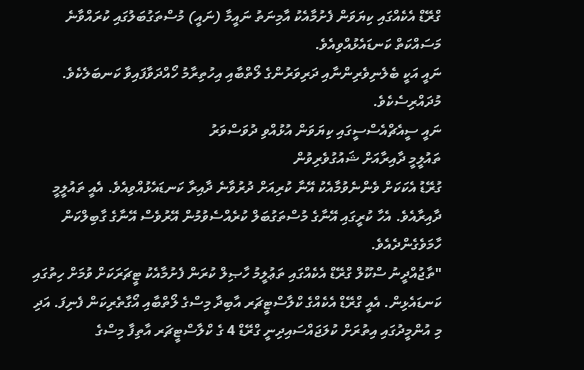ގްރޭޑް އެކެއްގައި ކިޔަވަން ފެށުމާއެކު އާމިނަތު ނައީމާ (ނައީ) މުސްތަގުބަލުގައި ކުރައްވާނެ މަސައްކަތް ކަނޑައެޅުއްވިއެވެ.
ނައީ އަކީ ބެލެނިވެރިންނާއި ދަރިވަރުންގެ ލޯތްބާއި އިހުތިރާމު ހޯއްދަވާފައިވާ ކަނބަލެކެވެ. މުދައްރިސެކެވެ.
ނައީ ސީއެޗްއެސްސީގައި ކިޔަވަން އުޅުއްވި ދުވަސްވަރު
ތައުލީމީ ދާއިރާއަށް ޝައުގުވެރިވުން
ގުރޭޑު އެކަކަށް ވެންނެވުމާއެކު އޭނާ ކުރިއަށް ދުރުވާނެ ދާއިރާ ކަނޑައެޅުއްވިއެވެ. އެއީ ތައުލީމީ ދާއިރާއެވެ. އެހާ ކުރީގައި އޭނާގެ މުސްތަގުބަލް ކުރެއްސެވުމުން އޭރުވެސް އޭނާގެ ގާބިލްކަން ހާމަވެގެންދެއެވެ.
"ތާޖުއްދީނު ސްކޫލް ގްރޭޑް އެކެއްގައި ތަޢުލީމު ހާޞިލް ކުރަން ފެށުމާއެކު ޓީޗަރަކަށް ވުމަށް ހިތުގައި ކަނޑައެޅިން. އެއީ ގްރޭޑް އެކެއްގެ ކްލާސްޓީޗަރ އާބިދާ މިސްގެ ލޯތްބާއި އޯގާތެރިކަން ފެނިފަ. އަދި މި އުންމީދުގައި އިތުރަށް ކުލަޖައްސައިދިނީ ގްރޭޑް 4 ގެ ކްލާސްޓީޗަރ އާތިފާ މިސްގެ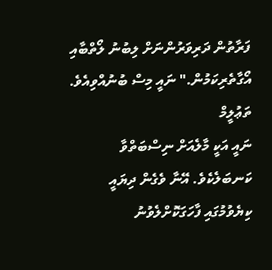ފަރާތުން ދަރިވަރުންނަށް ލިބުނު ލޯތްބާއި އޯގާތެރިކަމުން." ނައީ މިސް ބުނުއްވިއެވެ.
ތަޢުލީމް
ނައީ އަކީ މާލެއަށް ނިސްބަތްވާ ކަނބަލެކެވެ. އޭނާ ވެގެން ދިޔައީ ކިޔެވުމުގައި ފާހަގަކޮށްލެވުނު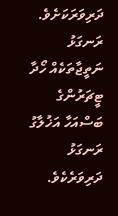ދަރިވަރަކަށެވެ. ރަނގަޅު ނަތީޖާތަކެއް ހޯދާ ޓީޗަރުންގެ ބަސްއަހާ އަޚުލާގު ރަނގަޅު ދަރިވަރެކެވެ.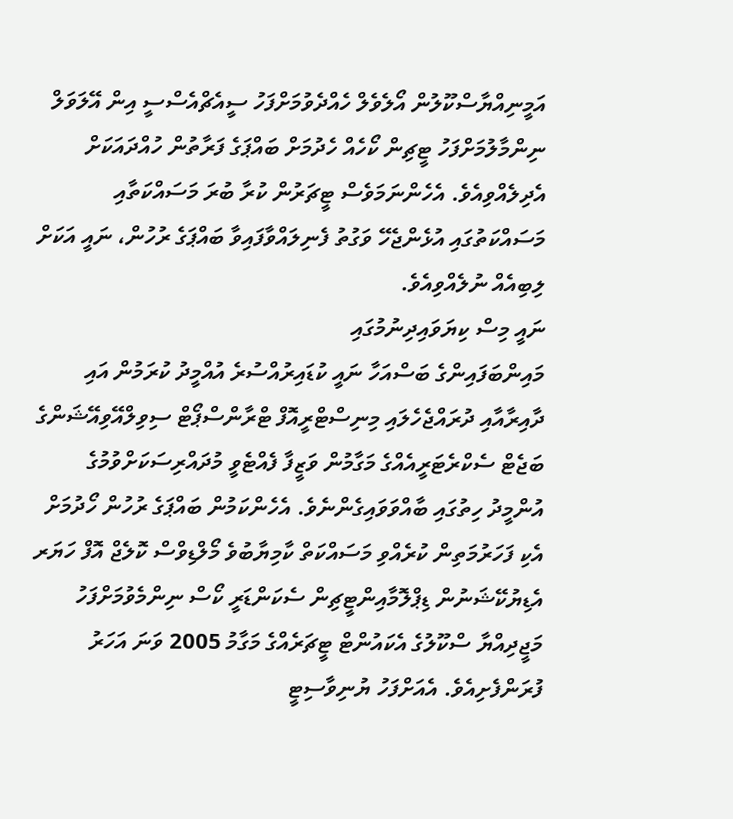އަމީނިއްޔާސްކޫލުން އޯލެވެލް ހެއްދެވުމަށްފަހު ސީއެޗްއެސްސީ އިން އޭލަވަލް ނިންމާލުމަށްފަހު ޓީޗިން ކޯހެއް ހެދުމަށް ބައްޕަގެ ފަރާތުން ހުއްދައަކަށް އެދިލެއްވިއެވެ. އެހެންނަމަވެސް ޓީޗަރުން ކުރާ ބުރަ މަސައްކަތާއި މަސައްކަތުގައި އުޅެންޖެހޭ ވަގުތު ފެނިލައްވާފައިވާ ބައްޕަގެ ރުހުން، ނައީ އަކަށް ލިބިއެއް ނުލެއްވިއެވެ.
ނައީ މިސް ކިޔަވައިދިނުމުގައި
މައިންބަފައިންގެ ބަސްއަހާ ނައީ ކުޑައިރުއްސުރެ އުއްމީދު ކުރަމުން އައި ދާއިރާއާއި ދުރައްޖެހެލައި މިނިސްޓްރީއޮފް ޓްރާންސްޕޯޓް ސިވިލްއޭވިއޭޝަންގެ ބަޖެޓް ސެކްރެޓަރީއެއްގެ މަގާމުން ވަޒީފާ ފެއްޓެވީ މުދައްރިސަކަށްވުމުގެ އުންމީދު ހިތުގައި ބާއްވަވައިގެންނެވެ. އެހެންކަމުން ބައްޕަގެ ރުހުން ހޯދުމަށް އެކި ފަހަރުމަތިން ކުރެއްވި މަސައްކަތް ކާމިޔާބުވެ މޯލްޑިވްސް ކޮލެޖް އޮފް ހަޔަރ އެޑިޔުކޭޝަނުން ޑިޕްލޮމާއިންޓީޗިން ސެކަންޑަރީ ކޯސް ނިންމެވުމަށްފަހު މަޖީދިއްޔާ ސްކޫލުގެ އެކައުންޓް ޓީޗަރެއްގެ މަގާމު 2005 ވަނަ އަހަރު ފުރަންފެށިއެވެ. އެއަށްފަހު ޔުނިވާސިޓީ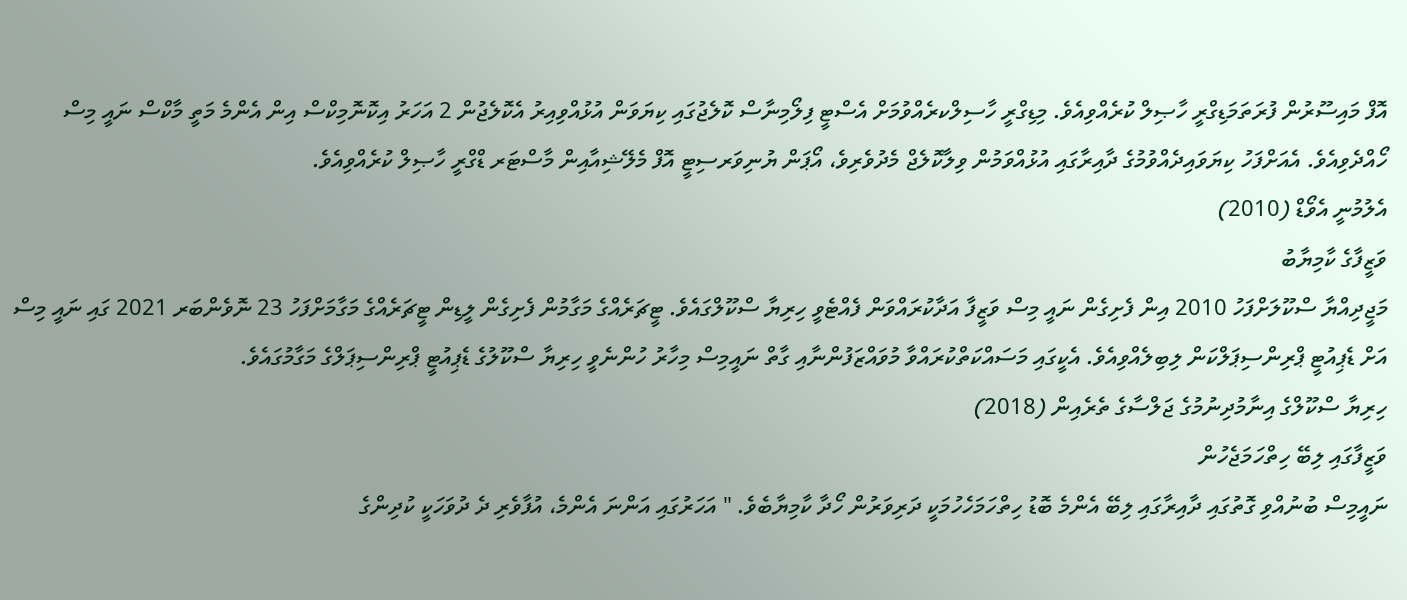އޮފް މައިސޫރުން ފުރަތަމަޑިގްރީ ހާޞިލް ކުރެއްވިއެވެ. މިޑިގްރީ ހާސިލްކރެއްވުމަށް އެސްޓީ ފިލޯމިނާސް ކޮލެޖުގައި ކިޔަވަން އުޅުއްވިއިރު އެކޮލެޖުން 2 އަހަރު އިކޮނޮމިކްސް އިން އެންމެ މަތީ މާކްސް ނައީ މިސް ހޯއްދެވިއެވެ. އެއަށްފަހު ކިޔަވައިދެއްވުމުގެ ދާއިރާގައި އުޅުއްވަމުން ވިލާކޮލެޖް މެދުވެރިވެ، އޯޕަން ޔުނިވަރސިޓީ އޮފް މެލޭޝިއާއިން މާސްޓަރ ޑްގްރީ ހާޞިލް ކުރެއްވިއެވެ.
އެލުމުނީ އެވޯޑް (2010)
ވަޒީފާގެ ކާމިޔާބު
މަޖީދިއްޔާ ސްކޫލަށްފަހު 2010 އިން ފެށިގެން ނައީ މިސް ވަޒީފާ އަދާކުރައްވަން ފެއްޓެވީ ހިރިޔާ ސްކޫލްގައެވެ. ޓީޗަރެއްގެ މަގާމުން ފެށިގެން ލީޑިން ޓީޗަރެއްގެ މަގާމަށްފަހު 23 ނޮވެންބަރ 2021 ގައި ނައީ މިސް އަށް ޑެޕިއުޓީ ޕްރިންސިޕަލްކަން ލިބިލެއްވިއެވެ. އެކީގައި މަސައްކަތްކުރައްވާ މުވައްޒަފުންނާއި ގާތް ނައީމިސް މިހާރު ހުންނެވީ ހިރިޔާ ސްކޫލުގެ ޑެޕިއުޓީ ޕްރިންސިޕަލްގެ މަގާމުގައެވެ.
ހިރިޔާ ސްކޫލްގެ އިނާމުދިނުމުގެ ޖަލްސާގެ ތެރެއިން (2018)
ވަޒީފާގައި ލިބޭ ހިތްހަމަޖެހުން
ނައީމިސް ބުނުއްވި ގޮތުގައި ދާއިރާގައި ލިބޭ އެންމެ ބޮޑު ހިތްހަމަހެހުމަކީ ދަރިވަރުން ހޯދާ ކާމިޔާބެވެ. " އަހަރުގައި އަންނަ އެންމެ، އުފާވެރި ދެ ދުވަހަކީ ކުދިންގެ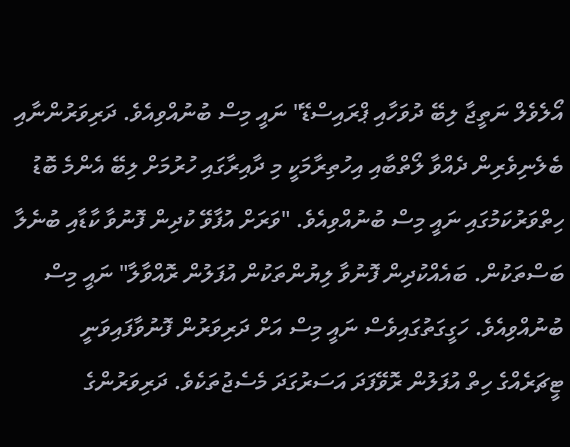އޯލެވެލް ނަތީޖާ ލިބޭ ދުވަހާއި ޕްރައިސްޑޭ" ނައީ މިސް ބުނުއްވިއެވެ. ދަރިވަރުންނާއި ބެލެނިވެރިން ދެއްވާ ލޯތްބާއި އިހުތިރާމަކީ މި ދާއިރާގައި ހުރުމަށް ލިބޭ އެންމެ ބޮޑު ހިތްވަރުކަމުގައި ނައީ މިސް ބުނުއްވިއެވެ. "ވަރަށް އުފާވޭ ކުދިން ފޮނުވާ ކާޑާއި ބުނެލާ ބަސްތަކުން. ބައެއްކުދިން ފޮނުވާ ލިޔުންތަކުން އުފަލުން ރޮއްވާލާ" ނައީ މިސް ބުނުއްވިއެވެ. ހަގީގަތުގައިވެސް ނައީ މިސް އަށް ދަރިވަރުން ފޮނުވާފައިވަނީ ޓީޗަރެއްގެ ހިތް އުފަލުން ރޮވޭފަދަ އަސަރުގަދަ މެސެޖުތަކެވެ. ދަރިވަރުންގެ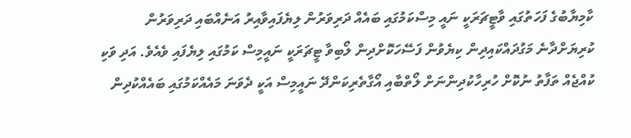ކާމިޔާބުގެ ފަހަތުގައި ވާޓީޗަރަކީ ނައީ މިސްކަމުގައި ބައެއް ދަރިވަރުން ލިޔެފައިވާއިރު އަނެއްބައި ދަރިވަރުން ކުރިޔަށްދާނެ މަގުދައްކައިދިން ކިޔެވުން ފަސޭހަކޮށްދިން ލޯބިވާ ޓީޗަރަކީ ނައީމިސް ކަމުގައި ލިޔެފައި ވެއެވެ. އަދި ވަކި ކުއްޖެއް ތަފާތު ނުކޮށް ހުރިހާކުދިންނަށް ލޯތްބާއި އޯގާތެރިކަންދޭ ނައީމިސް އަކީ ދެވަނަ މައެއްކަމުގައި ބައެއްކުދިން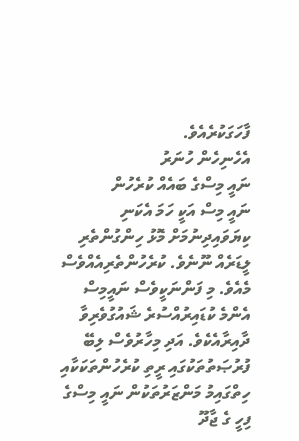ފާހަގަކުރެއެވެ.
އެހެނިހެން ހުނަރު
ނައީ މިސްގެ ބައެއް ކުރެހުން
ނައީ މިސް އަކީ ހަމަ އެކަނި ކިޔަވައިދިނުމަށް މޮޅު ހިންގުންތެރި ލީޑަރެއް ނޫނެވެ. ކުރެހުންތެރިއެއްވެސް މެއެވެ. މި ފަންނަކީވެސް ނައީމިސް އެންމެ ކުޑައިރުއްސުރެ ޝައުގުވެރިވާ ދާއިރާއެކެވެ. އަދި މިހާރުވެސް ލިބޭ ފުރުޞަތުތަކުގައި ރީތި ކުރެހުންތަކަކާއި ހިތްގައިމު މަންޒަރުތަކުން ނައީ މިސްގެ ފިހީ ގެ ޖާދޫ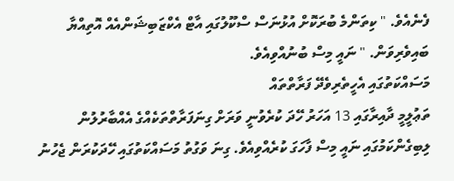ފެނެއެވެ. " ކިތަންމެ ބުރަކޮށް އުޅުނަސް ސްކޫލުގައި އާޓް އެކްޒަބިޝަންއެއް އޮތިއްޔާ ބައިވެރިވަން. " ނައީ މިސް ބުނުއްވިއެވެ.
މަސައްކަތުގައި އެހީތެރިވެދޭ ފަރާތްތައް
ތަޢުލީމީ ދާއިރާގައި 13 އަހަރު ހޭދަ ކުރެވުނީ ވަރަށް ގިނަފަރާތްތަކެއްގެ އެއްބާރުލުން ލިބިގެންކަމުގައި ނައީ މިސް ފާހަގަ ކުރެއްވިއެވެ. ގިނަ ވަގުތު މަސައްކަތުގައި ހޭދަކުރަން ޖެހުނު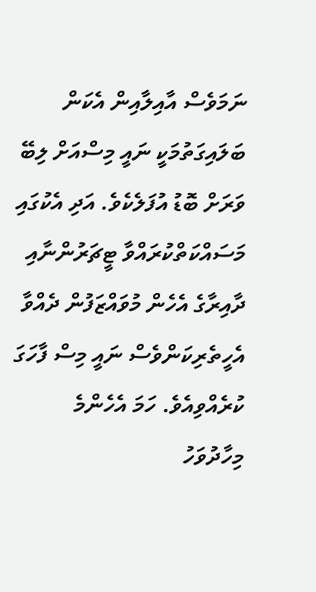ނަމަވެސް އާއިލާއިން އެކަން ބަލައިގަތުމަކީ ނައީ މިސްއަށް ލިބޭ ވަރަށް ބޮޑު އުފަލެކެވެ. އަދި އެކުގައި މަސައްކަތްކުރައްވާ ޓީޗަރުންނާއި ދާއިރާގެ އެހެން މުވައްޒަފުން ދެއްވާ އެހީތެރިކަންވެސް ނައީ މިސް ފާހަގަ ކުރެއްވިއެވެ. ހަމަ އެހެންމެ މިހާދުވަހު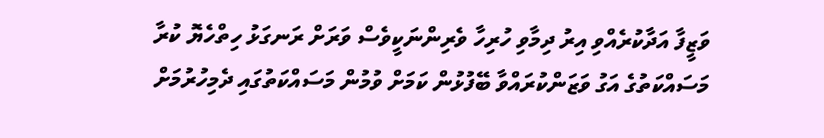ވަޒީފާ އަދާކުރެއްވި އިރު ދިމާވި ހުރިހާ ވެރިންނަކީވެސް ވަރަށް ރަނގަޅު ހިތްހެޔޮ ކުރާ މަސައްކަތުގެ އަގު ވަޒަންކުރައްވާ ބޭފުޅުން ކަމަށް ވުމުން މަސައްކަތުގައި ދެމިހުރުމަށް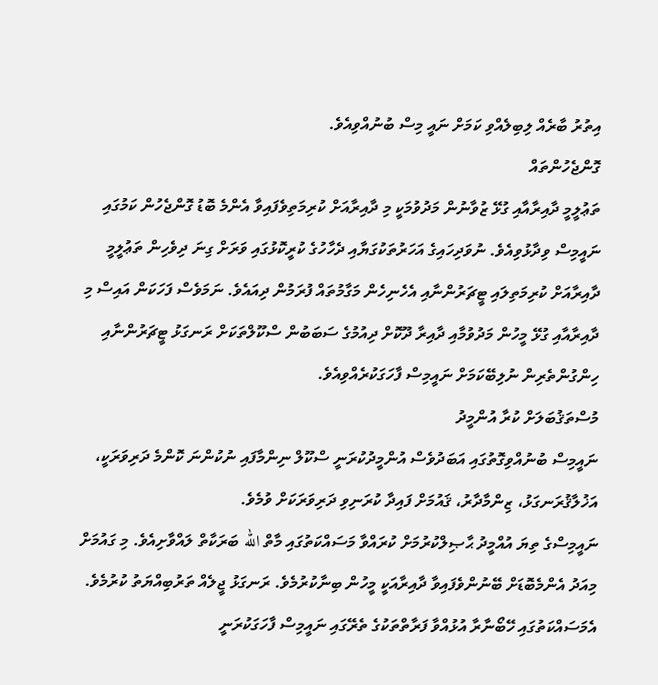އިތުރު ބާރެއް ލިބިލެއްވި ކަމަށް ނައީ މިސް ބުނުއްވިއެވެ.
ގޮންޖެހުންތައް
ތަޢުލީމީ ދާއިރާއާއި ގުޅޭ ޒުވާނުން މަދުވުމަކީ މި ދާއިރާއަށް ކުރިމަތިވެފައިވާ އެންމެ ބޮޑު ގޮންޖެހުން ކަމުގައި ނައީމިސް ވިދާޅުވިއެވެ. ނުވަދިހައިގެ އަހަރުތަކުގަޔާއި ދެހާހުގެ ކުރީކޮޅުގައި ވަރަށް ގިނަ ދިވެހިން ތަޢުލީމީ ދާއިރާއަށް ކުރިމަތިލައި ޓީޗަރުންނާއި އެހެނިހެން މަގާމުތައް ފުރަމުން ދިއައެވެ. ނަމަވެސް ފަހަކަން އައިސް މި ދާއިރާއާއި ގުޅޭ މީހުން މަދުވުމާއި ދާއިރާ ދޫކޮށް ދިއުމުގެ ސަބަބުން ސްކޫލްތަކަށް ރަނގަޅު ޓީޗަރުންނާއި ހިންގުންތެރިން ނުލިބޭކަމަށް ނައީމިސް ފާހަގަކުރެއްވިއެވެ.
މުސްތަޤުބަލަށް ކުރާ އުންމީދު
ނައީމިސް ބުނުއްވިގޮތުގައި އަބަދުވެސް އުންމީދުކުރަނީ ސްކޫލް ނިންމާފައި ނުކުންނަ ކޮންމެ ދަރިވަރަކީ، އަޚުލާޤުރަނގަޅު، ޒިންމާދާރު، ޤައުމަށް ފައިދާ ކުރަނިވި ދަރިވަރަކަށް ވުމެވެ.
ނައީމިސްގެ ތިޔަ އުއްމީދު ޙާޞިލްކުރުމަށް ކުރައްވާ މަސައްކަތުގައި މާތް الله ބަރަކާތް ލައްވާށިއެވެ. މި ގައުމަށް މިއަދު އެންމެބޮޑަށް ބޭނުންވެފައިވާ ދާއިރާއަކީ މީހުން ބިނާކުރުމެވެ. ރަނގަޅު ޖީލެއް ތަރުބިއްޔަތު ކުރުމެވެ. އެމަސައްކަތުގައި ހޭބޯނާރާ އުޅުއްވާ ފަރާތްތަކުގެ ތެރޭގައި ނައީމިސް ފާހަގަކުރަނީ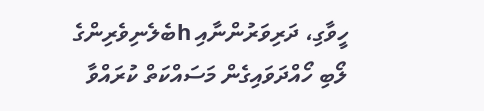ހީވާގި، ދަރިވަރުންނާއި hބެލެނިވެރިންގެ ލޯބި ހޯއްދަވައިގެން މަސައްކަތް ކުރައްވާ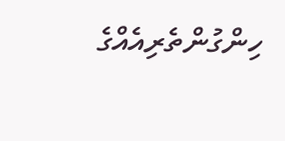ހިންގުންތެރިއެއްގެ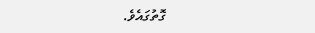ގޮތުގައެވެ.